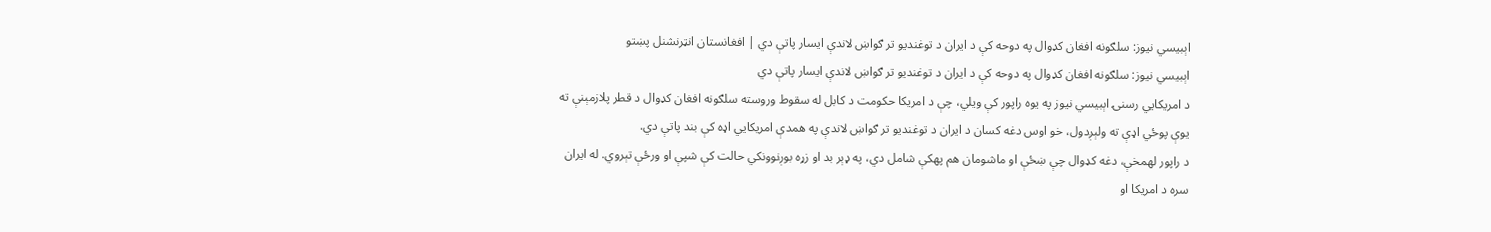اېبيسي نیوز: سلګونه افغان کډوال په دوحه کې د ایران د توغندیو تر ګواښ لاندې ایسار پاتې دي | افغانستان انټرنشنل پښتو
اېبيسي نیوز: سلګونه افغان کډوال په دوحه کې د ایران د توغندیو تر ګواښ لاندې ایسار پاتې دي
د امریکايي رسنۍ اېبيسي نیوز په یوه راپور کې ویلي، چې د امریکا حکومت د کابل له سقوط وروسته سلګونه افغان کډوال د قطر پلازمېنې ته یوې پوځي اډې ته ولېږدول، خو اوس دغه کسان د ایران د توغندیو تر ګواښ لاندې په همدې امریکايي اډه کې بند پاتې دي.
د راپور لهمخې، دغه کډوال چې ښځې او ماشومان هم پهکې شامل دي، په ډېر بد او زړه بوږنوونکي حالت کې شپې او ورځې تېروي. له ایران سره د امریکا او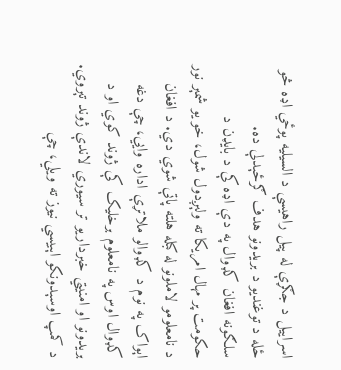اسراییل د جګړې له پیل راهیسې د السیلیه پوځي اډه څو ځله د توغندیو د بریدونو هدف ګرځېدلې ده.
سلګونه افغان کډوال په دې اډه کې د بایډن د حکومت پر مهال امریکا ته ولېږدول شول، خو یو شمېر نور د نامعلومو لاملونو له کبله هلته پاتې شوي دي. د افغان اېواک په نوم د کډوالو ملاتړې اداره وایي، چې دغه کډوال اوس په نامعلوم برخلیک کې ژوند کوي او د بریدونو او امنیتي خبرداریو تر سیوري لاندې ژوند تېروي.
د کمپ اوسېدونکو اېبيسي نیوز ته ویلي، چې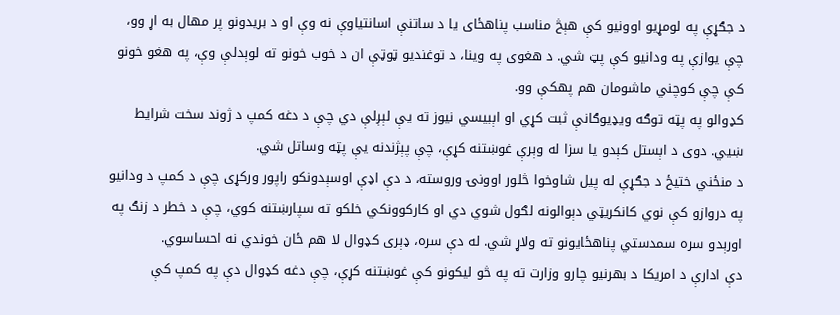د جګړې په لومړیو اوونیو کې هېڅ مناسب پناهځای یا د ساتنې اسانتیاوې نه وې او د بریدونو پر مهال به اړ وو، چې یوازې په ودانیو کې پټ شي. د هغوی په وینا، د توغندیو ټوټې ان د خوب خونو ته لوېدلې وې، په هغو خونو کې چې کوچني ماشومان هم پهکې وو.
کډوالو په پټه توګه ویډیوګانې ثبت کړي او اېبيسي نیوز ته یې لېږلې دي چې د دغه کمپ د ژوند سخت شرایط ښيي. دوی د اېستل کېدو یا سزا له وېرې غوښتنه کړې، چې پېژندنه یې پټه وساتل شي.
د منځني ختیځ د جګړې له پیل شاوخوا څلور اوونۍ وروسته، د دې اډې اوسېدونکو راپور ورکړی چې د کمپ د ودانیو په دروازو کې نوي کانکریټي دېوالونه لګول شوي دي او کارکوونکي خلکو ته سپارښتنه کوي، چې د خطر د زنګ په اورېدو سره سمدستي پناهځایونو ته ولاړ شي. له دې سره، ډېری کډوال لا هم ځان خوندي نه احساسوي.
دې ادارې د امریکا د بهرنیو چارو وزارت ته په څو لیکونو کې غوښتنه کړې، چې دغه کډوال دې په کمپ کې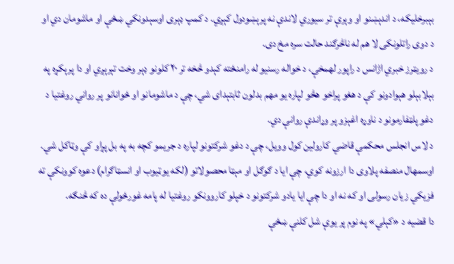بېبرخلیکه، د اندېښنو او وېرې تر سیوري لاندې نه پرېښودول کېږي. د کمپ ډېری اوسېدونکي ښځې او ماشومان دي او د دوی راتلونکی لا هم له ناڅرګند حالت سره مخ دی.
د رویټرز خبري اژانس د راپور لهمخې، د خواله رسنیو له رامنځته کېدو څخه تر ۲۰ کلونو ډېر وخت تېرېږي او دا پرېکړه په بېلابېلو هېوادونو کې د هغو پراخو هڅو لپاره یو مهم بدلون ثابتېدای شي، چې د ماشومانو او ځوانانو پر رواني روغتیا د دغو پلټفارمونو د ناوړه اغېزو پر وړاندې روانې دي.
د لاس انجلس محکمې قاضي کارولین کول وویل، چې د دغو شرکتونو لپاره د جریمو کچه به په بل پړاو کې وټاکل شي. اوسمهال منصفه پلاوی دا ارزونه کوي، چې ایا د ګوګل او مېټا محصولاتو (لکه یوټیوب او انسټاګرام) دعوه کوونکې ته فزیکي زیان رسولی او که نه او دا چې ایا یادو شرکتونو د خپلو کاروونکو روغتیا له پامه غورځولې ده که څنګه.
دا قضیه د «کېلي» په نوم پر یوې شل کلنې ښځې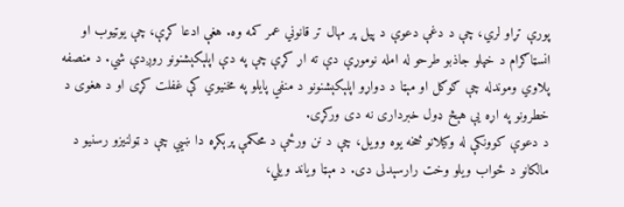پورې تړاو لري، چې د دغې دعوې د پیل پر مهال تر قانوني عمر کمه وه. هغې ادعا کړې، چې یوټیوب او انسټاګرام د خپلو جاذبو طرحو له امله نوموړې دې ته اړ کړې چې په دې اپلېکېشنونو روږدې شي. د منصفه پلاوي وموندله چې ګوګل او مېټا د دواړو اپلېکېشنونو د منفي پایلو په مخنیوي کې غفلت کړی او د هغوی د خطرونو په اړه یې هېڅ ډول خبرداری نه دی ورکړی.
د دعوې کوونکې له وکیلانو څخه یوه وویل، چې د نن ورځې د محکمې پرېکړه دا ښيي چې د ټولنیزو رسنیو د مالکانو د ځواب ویلو وخت رارسېدلی دی. د مېټا ویاند ویلي،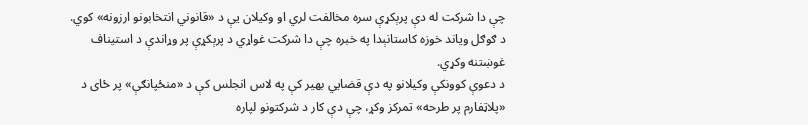چې دا شرکت له دې پرېکړې سره مخالفت لري او وکیلان یې د «قانوني انتخابونو ارزونه» کوي.
د ګوګل ویاند خوزه کاستانېدا په خبره چې دا شرکت غواړي د پرېکړې پر وړاندې د استیناف غوښتنه وکړي.
د دعوې کوونکې وکیلانو په دې قضايي بهیر کې په لاس انجلس کې د «منځپانګې» پر ځای د «پلاټفارم پر طرحه» تمرکز وکړ، چې دې کار د شرکتونو لپاره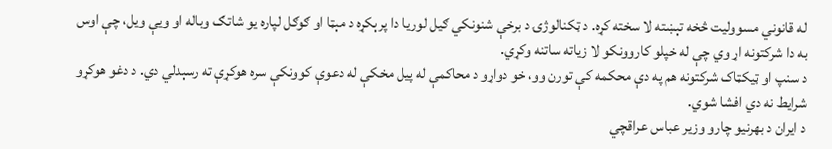له قانوني مسوولیت څخه تېښته لا سخته کړه. د ټکنالوژۍ د برخې شنونکي ګیل لوریا دا پرېکړه د مېټا او ګوګل لپاره یو شاتګ وباله او ویې ویل، چې اوس به دا شرکتونه اړ وي چې له خپلو کاروونکو لا زیاته ساتنه وکړي.
د سنپ او ټیکټاک شرکتونه هم په دې محکمه کې تورن وو، خو دواړو د محاکمې له پیل مخکې له دعوې کوونکې سره هوکړې ته رسېدلي دي. د دغو هوکړو شرایط نه دي افشا شوي.
د ایران د بهرنیو چارو وزیر عباس عراقچي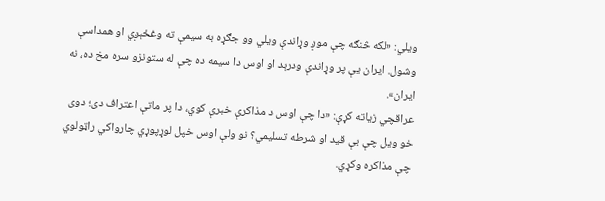ویلي: «لکه څنګه چې موږ وړاندې ویلي وو جګړه به سیمې ته وغځېږي او همداسې وشول. ایران یې پر وړاندې ودرېد او اوس دا سیمه ده چې له ستونزو سره مخ ده، نه ایران».
عراقچي زیاته کړې: «دا چې اوس د مذاکرې خبرې کوي، دا پر ماتې اعتراف دی؛ دوی خو ویل چې بې قید او شرطه تسلیمي؟ نو ولې اوس خپل لوړپوړي چارواکي راټولوي چې مذاکره وکړي.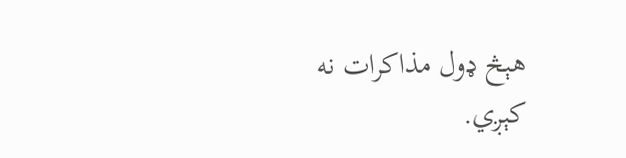هېڅ ډول مذاکرات نه کېږي.